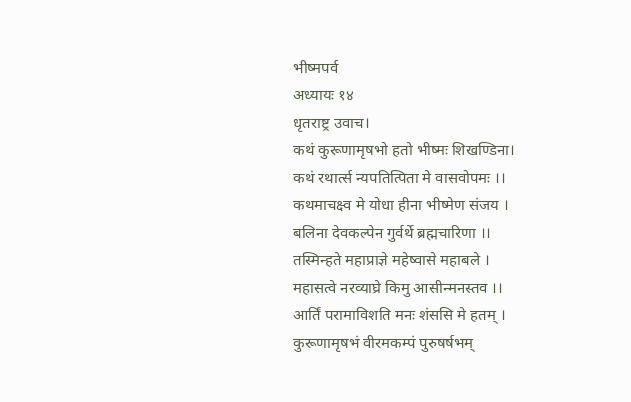भीष्मपर्व
अध्यायः १४
धृतराष्ट्र उवाच।
कथं कुरूणामृषभो हतो भीष्मः शिखण्डिना।
कथं रथार्त्स न्यपतित्पिता मे वासवोपमः ।।
कथमाचक्ष्व मे योधा हीना भीष्मेण संजय ।
बलिना देवकल्पेन गुर्वर्थे ब्रह्मचारिणा ।।
तस्मिन्हते महाप्राज्ञे महेष्वासे महाबले ।
महासत्वे नरव्याघ्रे किमु आसीन्मनस्तव ।।
आर्तिं परामाविशति मनः शंससि मे हतम् ।
कुरूणामृषभं वीरमकम्पं पुरुषर्षभम्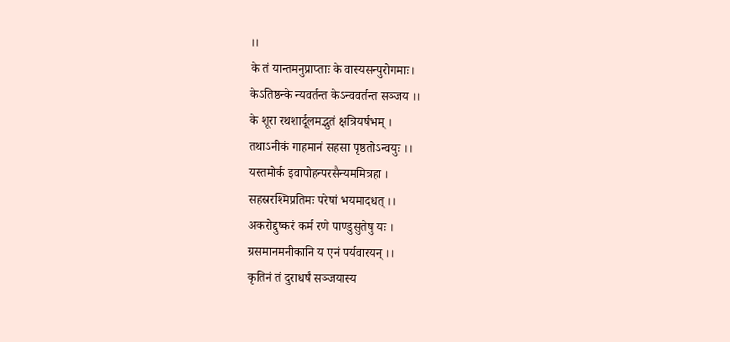।।
के तं यान्तमनुप्राप्ताः के वास्यसन्पुरोगमाः।
केऽतिष्ठन्के न्यवर्तन्त केऽन्ववर्तन्त सञ्जय ।।
के शूरा रथशार्दूलमद्भुतं क्षत्रियर्षभम् ।
तथाऽनीकं गाहमानं सहसा पृष्ठतोऽन्वयुः ।।
यस्तमोर्क इवापोहन्परसैन्यममित्रहा ।
सहस्ररश्मिप्रतिमः परेषां भयमादधत् ।।
अकरोद्दुष्करं कर्म रणे पाण्डुसुतेषु यः ।
ग्रसमानमनीकानि य एनं पर्यवारयन् ।।
कृतिनं तं दुराधर्षं सञ्जयास्य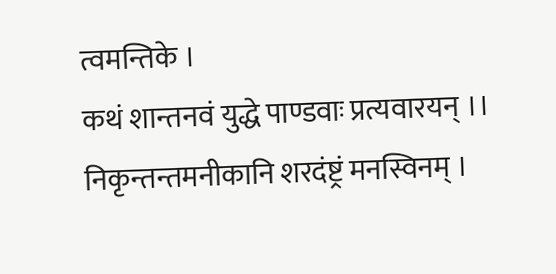त्वमन्तिके ।
कथं शान्तनवं युद्धे पाण्डवाः प्रत्यवारयन् ।।
निकृन्तन्तमनीकानि शरदंष्ट्रं मनस्विनम् ।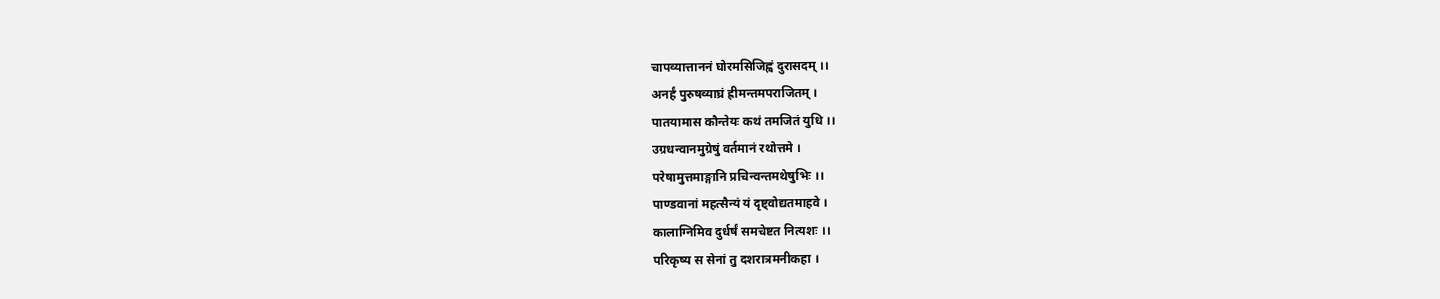चापव्यात्ताननं घोरमसिजिह्वं दुरासदम् ।।
अनर्हं पुरुषव्याघ्रं ह्रीमन्तमपराजितम् ।
पातयामास कौन्तेयः कथं तमजितं युधि ।।
उग्रधन्वानमुग्रेषुं वर्तमानं रथोत्तमे ।
परेषामुत्तमाङ्गानि प्रचिन्वन्तमथेषुभिः ।।
पाण्डवानां महत्सैन्यं यं दृष्ट्वोद्यतमाहवे ।
कालाग्निमिव दुर्धर्षं समचेष्टत नित्यशः ।।
परिकृष्य स सेनां तु दशरात्रमनीकहा ।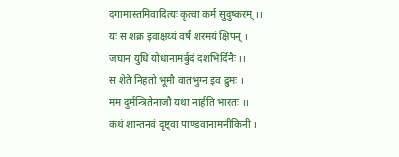दगामास्तमिवादित्यः कृत्वा कर्म सुदुष्करम् ।।
यः स शक्र इवाक्षय्यं वर्षं शरमयं क्षिपन् ।
जघान युधि योधानामर्बुदं दशभिर्दिनैः ।।
स शेते निहतो भूमौ वातभुग्न इव द्रुमः ।
मम दुर्मन्त्रितेनाजौ यथा नार्हति भारतः ।।
कथं शान्तनवं दृष्ट्वा पाण्डवानामनीकिनी ।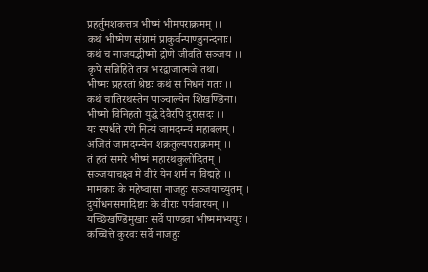प्रहर्तुमशकत्तत्र भीष्मं भीमपराक्रमम् ।।
कथं भीष्मेण संग्रामं प्राकुर्वन्पाण्डुनन्दनाः।
कथं च नाजयद्भीष्मो द्रोणे जीवति सञ्जय ।।
कृपे सन्निहिते तत्र भरद्वाजात्मजे तथा।
भीष्मः प्रहरतां श्रेष्ठः कथं स निधनं गतः ।।
कथं चातिरथस्तेन पाञ्चाल्येन शिखण्डिना।
भीष्मो विनिहतो युद्धे देवैरपि दुरासदः ।।
यः स्पर्धते रणे नित्यं जामदग्न्यं महाबलम् ।
अजितं जामदग्न्येन शक्रतुल्यपराक्रमम् ।।
तं हतं समरे भीष्मं महारथकुलोदितम् ।
सञ्जयाचक्ष्व मे वीरं येन शर्म न विद्महे ।।
मामकाः के महेष्वासा नाजहुः सञ्जयाच्युतम् ।
दुर्योधनसमादिष्टाः के वीराः पर्यवारयन् ।।
यच्छिखण्डिमुखाः सर्वे पाण्डवा भीष्ममभ्ययुः ।
कच्चित्ते कुरवः सर्वे नाजहुः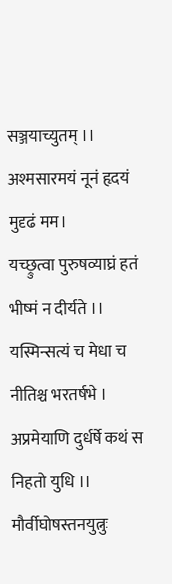सञ्जयाच्युतम् ।।
अश्मसारमयं नूनं हृदयं मुदृढं मम।
यच्छ्रुत्वा पुरुषव्याघ्रं हतं भीष्मं न दीर्यते ।।
यस्मिन्सत्यं च मेधा च नीतिश्च भरतर्षभे ।
अप्रमेयाणि दुर्धर्षे कथं स निहतो युधि ।।
मौर्वीघोषस्तनयुत्नुः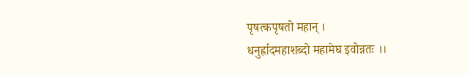पृषत्कपृषतो महान् ।
धनुर्ह्रादमहाशब्दो महामेघ इवोन्नतः ।।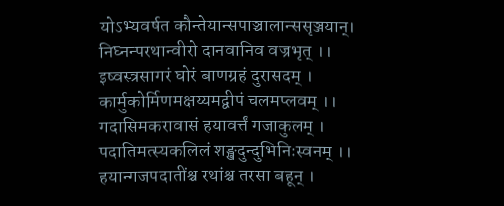योऽभ्यवर्षत कौन्तेयान्सपाञ्चालान्ससृञ्जयान्।
निघ्नन्परथान्वीरो दानवानिव वज्रभृत् ।।
इष्वस्त्रसागरं घोरं बाणग्रहं दुरासदम् ।
कार्मुकोर्मिणमक्षय्यमद्वीपं चलमप्लवम् ।।
गदासिमकरावासं हयावर्त्तं गजाकुलम् ।
पदातिमत्स्यकलिलं शङ्खदुन्दुभिनिःस्वनम् ।।
हयान्गजपदातींश्च रथांश्च तरसा बहून् ।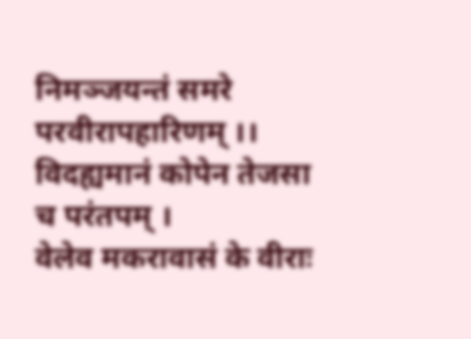निमञ्जयन्तं समरे परवीरापहारिणम् ।।
विदह्यमानं कोपेन तेजसा च परंतपम् ।
वेलेव मकरावासं के वीराः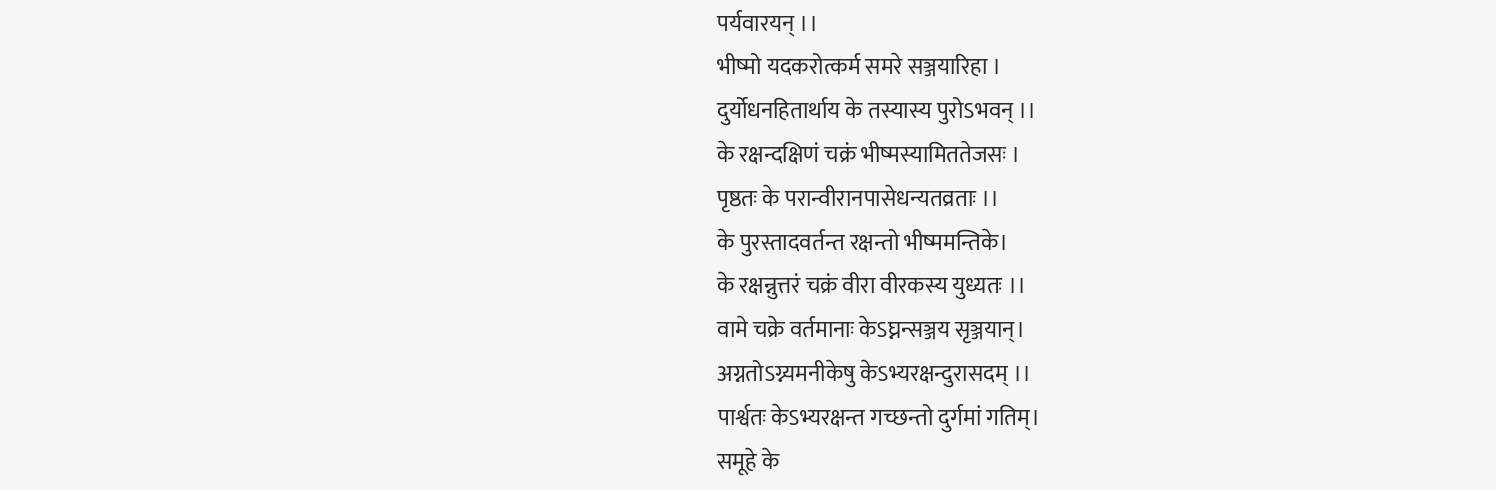पर्यवारयन् ।।
भीष्मो यदकरोत्कर्म समरे सञ्जयारिहा ।
दुर्योधनहितार्थाय के तस्यास्य पुरोऽभवन् ।।
के रक्षन्दक्षिणं चक्रं भीष्मस्यामिततेजसः ।
पृष्ठतः के परान्वीरानपासेधन्यतव्रताः ।।
के पुरस्तादवर्तन्त रक्षन्तो भीष्ममन्तिके।
के रक्षन्नुत्तरं चक्रं वीरा वीरकस्य युध्यतः ।।
वामे चक्रे वर्तमानाः केऽघ्नन्सञ्जय सृञ्जयान्।
अग्नतोऽग्न्यमनीकेषु केऽभ्यरक्षन्दुरासदम् ।।
पार्श्वतः केऽभ्यरक्षन्त गच्छन्तो दुर्गमां गतिम्।
समूहे के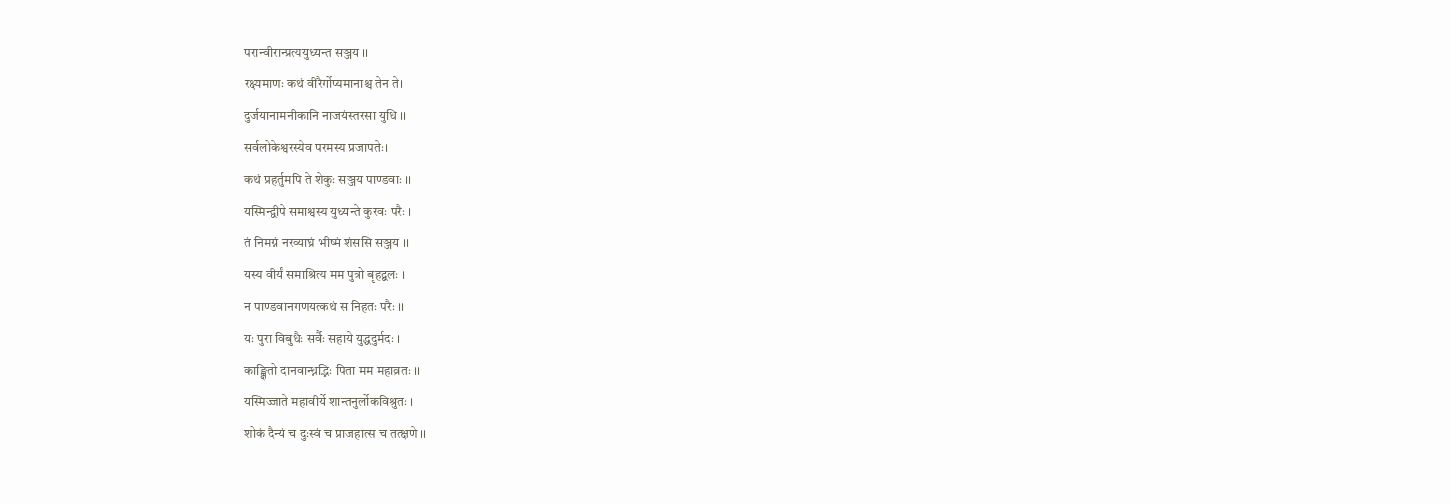परान्वीरान्प्रत्ययुध्यन्त सञ्जय ।।
रक्ष्यमाणः कथं वीरैर्गोप्यमानाश्च तेन ते।
दुर्जयानामनीकानि नाजयंस्तरसा युधि ।।
सर्वलोकेश्वरस्येव परमस्य प्रजापतेः।
कथं प्रहर्तुमपि ते शेकुः सञ्जय पाण्डवाः ।।
यस्मिन्द्वीपे समाश्वस्य युध्यन्ते कुरवः परैः ।
तं निमग्नं नरव्याघ्रं भीष्मं शंससि सञ्जय ।।
यस्य वीर्यं समाश्रित्य मम पुत्रो बृहद्बलः ।
न पाण्डवानगणयत्कथं स निहतः परैः ।।
यः पुरा विबुधैः सर्वैः सहाये युद्धदुर्मदः ।
काङ्क्षितो दानवान्ध्नद्भिः पिता मम महाव्रतः ।।
यस्मिज्जाते महावीर्ये शान्तनुर्लोकविश्रुतः ।
शोकं दैन्यं च दुःस्वं च प्राजहात्स च तत्क्षणे ।।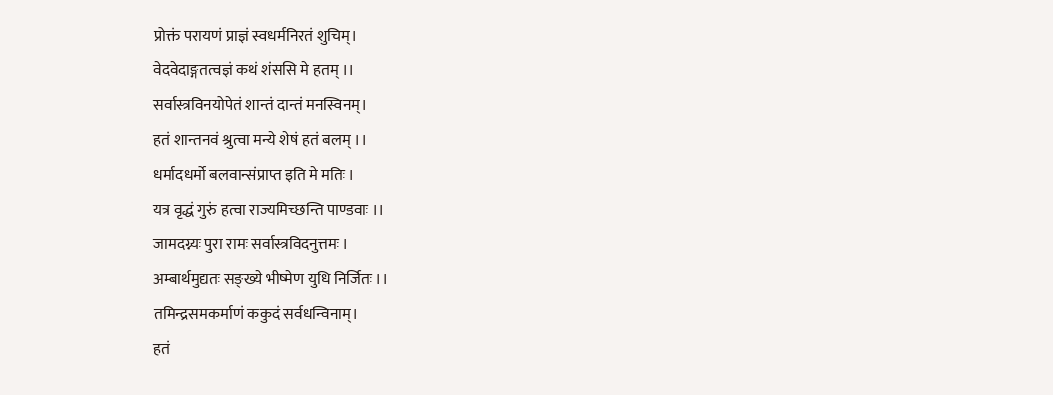प्रोक्तं परायणं प्राज्ञं स्वधर्मनिरतं शुचिम्।
वेदवेदाङ्गतत्वज्ञं कथं शंससि मे हतम् ।।
सर्वास्त्रविनयोपेतं शान्तं दान्तं मनस्विनम्।
हतं शान्तनवं श्रुत्वा मन्ये शेषं हतं बलम् ।।
धर्मादधर्मो बलवान्संप्राप्त इति मे मतिः ।
यत्र वृद्धं गुरुं हत्वा राज्यमिच्छन्ति पाण्डवाः ।।
जामदग्न्यः पुरा रामः सर्वास्त्रविदनुत्तमः ।
अम्बार्थमुद्यतः सङ्ख्ये भीष्मेण युधि निर्जितः ।।
तमिन्द्रसमकर्माणं ककुदं सर्वधन्विनाम्।
हतं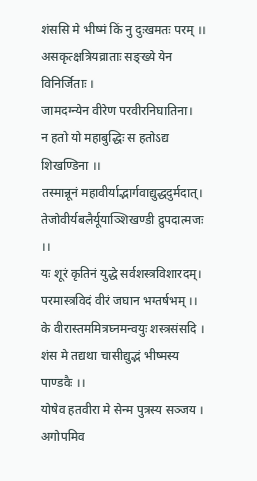शंससि मे भीष्मं किं नु दुःखमतः परम् ।।
असकृत्क्षत्रियव्राताः सङ्ख्ये येन विनिर्जिताः ।
जामदग्न्येन वीरेण परवीरनिघातिना।
न हतो यो महाबुद्धिः स हतोऽद्य शिखण्डिना ।।
तस्मान्नूनं महावीर्याद्भार्गवाद्युद्धदुर्मदात्।
तेजोवीर्यबलैर्यूयाञ्शिखण्डी द्रुपदात्मजः ।।
यः शूरं कृतिनं युद्धे सर्वशस्त्रविशारदम्।
परमास्त्रविदं वीरं जघान भग्तर्षभम् ।।
के वीरास्तममित्रघ्नमन्वयुः शस्त्रसंसदि ।
शंस मे तद्यथा चासीद्युद्भं भीष्मस्य पाण्डवैः ।।
योषेव हतवीरा मे सेन्म पुत्रस्य सञ्जय ।
अगोपमिव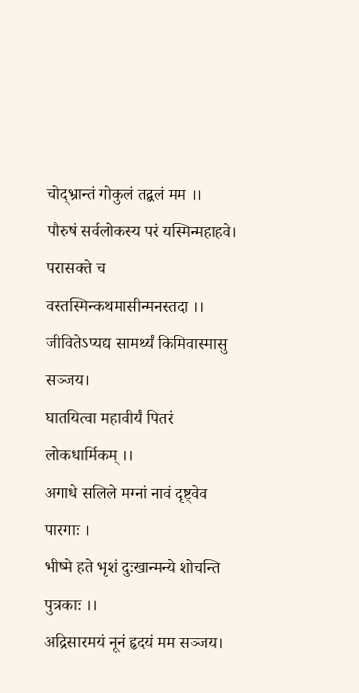चोद्भ्रान्तं गोकुलं तद्बलं मम ।।
पौरुषं सर्वलोकस्य परं यस्मिन्महाहवे।
परासक्ते च वस्तस्मिन्कथमासीन्मनस्तदा ।।
जीवितेऽप्यद्य सामर्थ्यं किमिवास्मासु सञ्जय।
घातयित्वा महावीर्यं पितरं लोकधार्मिकम् ।।
अगाधे सलिले मग्नां नावं दृष्ट्वेव पारगाः ।
भीष्मे हते भृशं दुःखान्मन्ये शोचन्ति पुत्रकाः ।।
अद्रिसारमयं नूनं हृदयं मम सञ्जय।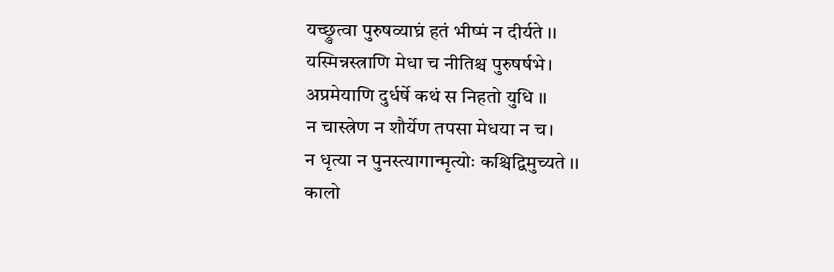यच्छ्रुत्वा पुरुषव्याघ्रं हतं भीष्मं न दीर्यते ।।
यस्मिन्नस्त्राणि मेधा च नीतिश्च पुरुषर्षभे।
अप्रमेयाणि दुर्धर्षे कथं स निहतो युधि ।।
न चास्त्रेण न शौर्येण तपसा मेधया न च।
न धृत्या न पुनस्त्यागान्मृत्योः कश्चिद्विमुच्यते ।।
कालो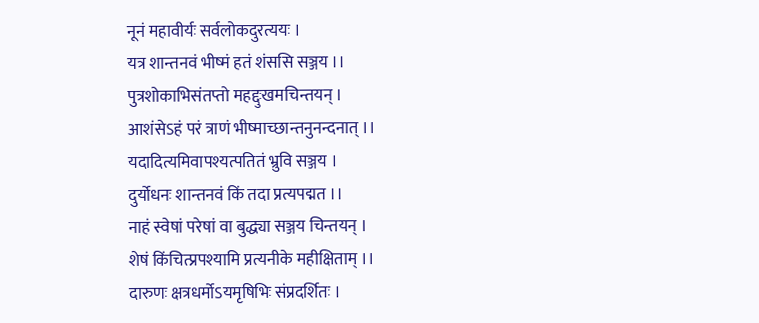नूनं महावीर्यः सर्वलोकदुरत्ययः ।
यत्र शान्तनवं भीष्मं हतं शंससि सञ्जय ।।
पुत्रशोकाभिसंतप्तो महद्दुःखमचिन्तयन् ।
आशंसेऽहं परं त्राणं भीष्माच्छान्तनुनन्दनात् ।।
यदादित्यमिवापश्यत्पतितं भ्रुवि सञ्जय ।
दुर्योधनः शान्तनवं किं तदा प्रत्यपद्मत ।।
नाहं स्वेषां परेषां वा बुद्ध्या सञ्जय चिन्तयन् ।
शेषं किंचित्प्रपश्यामि प्रत्यनीके महीक्षिताम् ।।
दारुणः क्षत्रधर्मोऽयमृषिभिः संप्रदर्शितः ।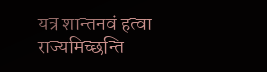यत्र शान्तनवं हत्वा राज्यमिच्छन्ति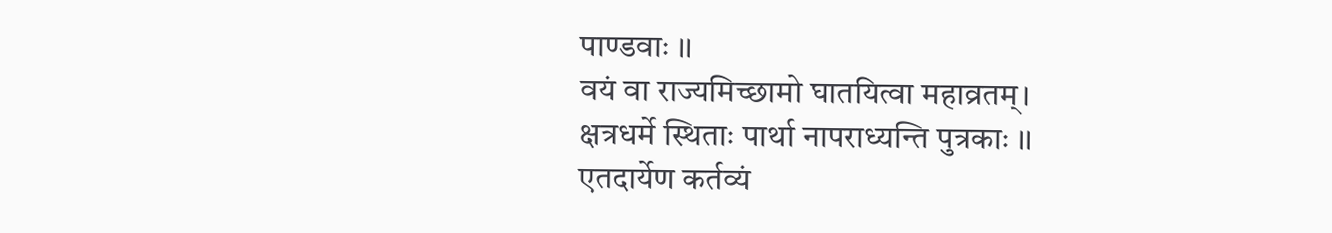पाण्डवाः ।।
वयं वा राज्यमिच्छामो घातयित्वा महाव्रतम्।
क्षत्रधर्मे स्थिताः पार्था नापराध्यन्ति पुत्रकाः ।।
एतदार्येण कर्तव्यं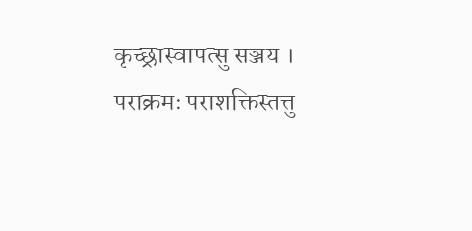कृच्छ्रास्वापत्सु सञ्जय ।
पराक्रमः पराशक्तिस्तत्तु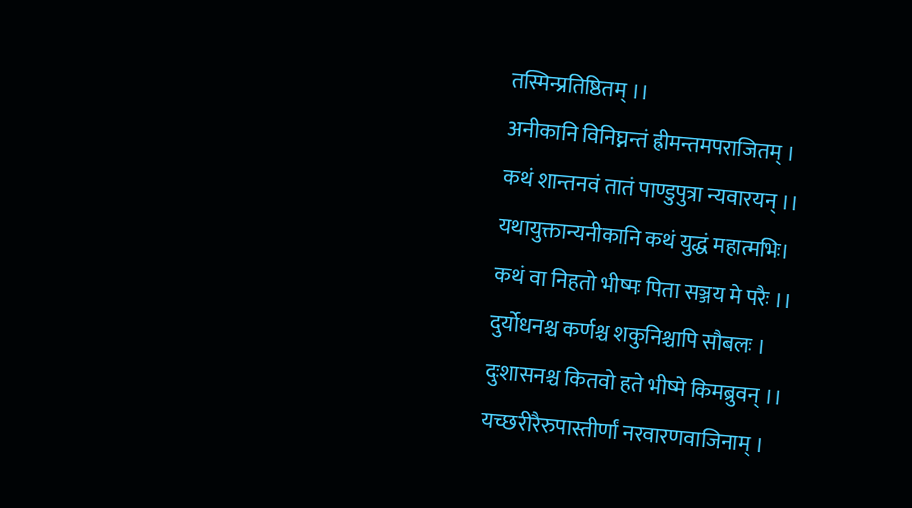तस्मिन्प्रतिष्ठितम् ।।
अनीकानि विनिघ्नन्तं ह्रीमन्तमपराजितम् ।
कथं शान्तनवं तातं पाण्डुपुत्रा न्यवारयन् ।।
यथायुक्तान्यनीकानि कथं युद्धं महात्मभिः।
कथं वा निहतो भीष्मः पिता सञ्जय मे परैः ।।
दुर्योधनश्च कर्णश्च शकुनिश्चापि सौबलः ।
दुःशासनश्च कितवो हते भीष्मे किमब्रुवन् ।।
यच्छरीरैरुपास्तीर्णां नरवारणवाजिनाम् ।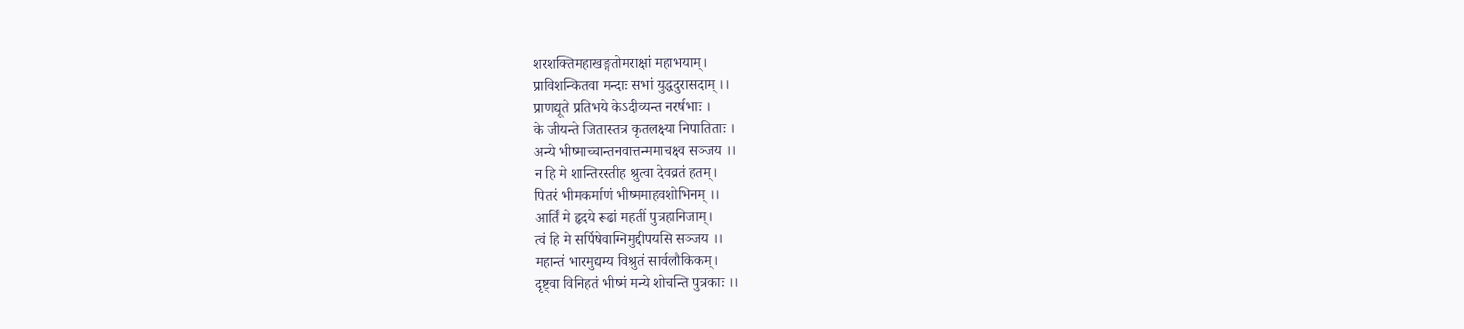शरशक्तिमहाखङ्गतोमराक्षां महाभयाम्।
प्राविशन्कितवा मन्दाः सभां युद्धदुरासदाम् ।।
प्राणद्यूते प्रतिभये केऽदीव्यन्त नरर्षभाः ।
के जीयन्ते जितास्तत्र कृतलक्ष्या निपातिताः ।
अन्ये भीष्माच्चान्तनवात्तन्ममाचक्ष्व सञ्जय ।।
न हि मे शान्तिरस्तीह श्रुत्वा देवव्रतं हतम्।
पितरं भीमकर्माणं भीष्ममाहवशोभिनम् ।।
आर्तिं मे हृदये रूढां महतीं पुत्रहानिजाम्।
त्वं हि मे सर्पिषेवाग्निमुद्दीपयसि सञ्जय ।।
महान्तं भारमुद्यम्य विश्रुतं सार्वलौकिकम्।
दृष्ट्वा विनिहतं भीष्मं मन्ये शोचन्ति पुत्रकाः ।।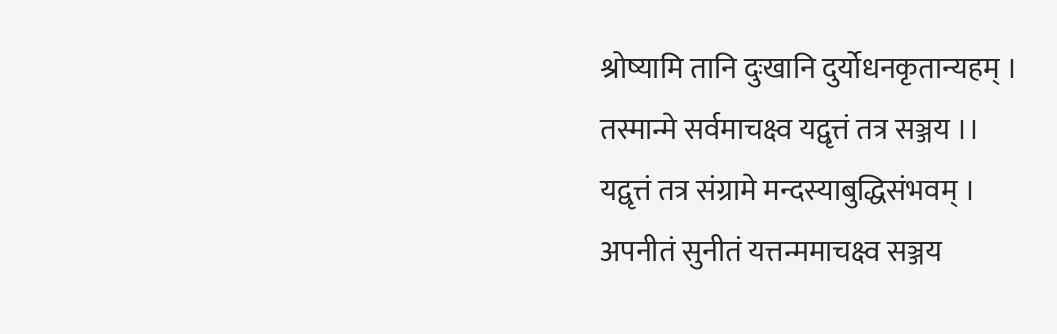श्रोष्यामि तानि दुःखानि दुर्योधनकृतान्यहम् ।
तस्मान्मे सर्वमाचक्ष्व यद्वृत्तं तत्र सञ्जय ।।
यद्वृत्तं तत्र संग्रामे मन्दस्याबुद्धिसंभवम् ।
अपनीतं सुनीतं यत्तन्ममाचक्ष्व सञ्जय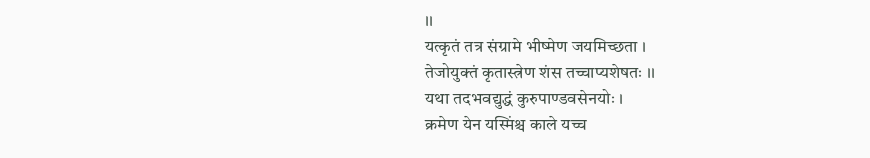।।
यत्कृतं तत्र संग्रामे भीष्मेण जयमिच्छता ।
तेजोयुक्तं कृतास्त्रेण शंस तच्चाप्यशेषतः ।।
यथा तदभवद्युद्धं कुरुपाण्डवसेनयोः ।
क्रमेण येन यस्मिंश्च काले यच्च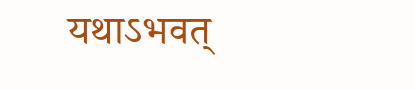यथाऽभवत्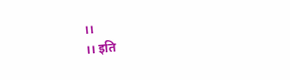।।
।। इति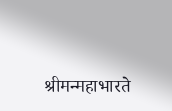श्रीमन्महाभारते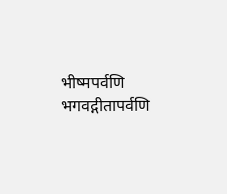भीष्मपर्वणि
भगवद्गीतापर्वणि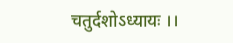चतुर्दशोऽध्यायः ।।